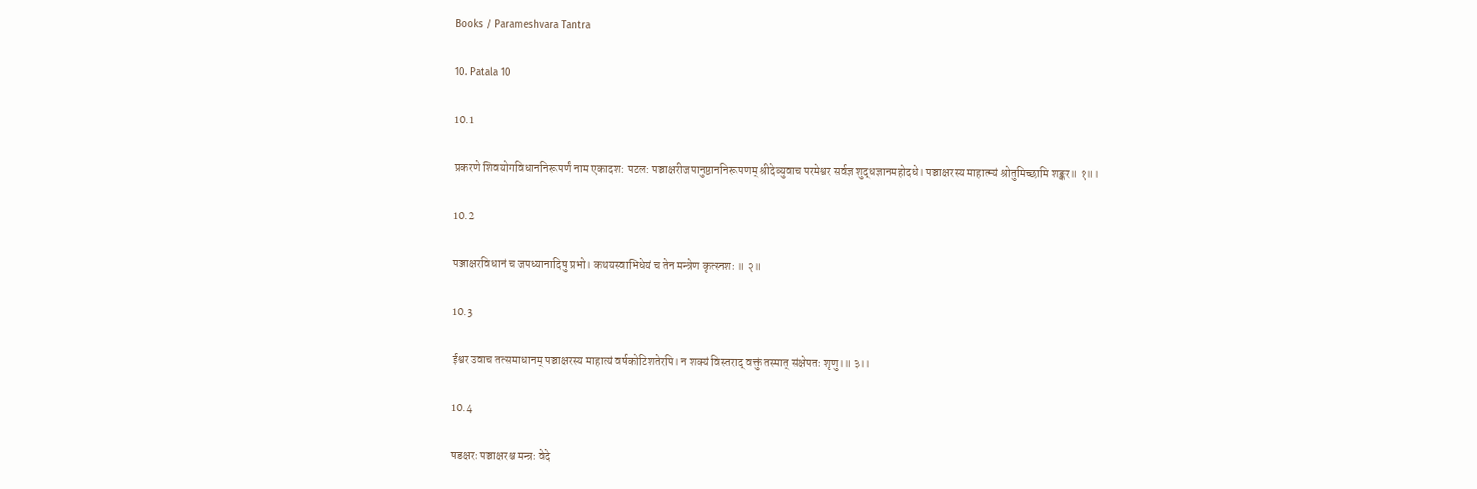Books / Parameshvara Tantra

10. Patala 10

10.1

प्रकरणे शिवयोगविधाननिरूपर्णं नाम एकादश: पटल: पञ्चाक्षरीजपानुष्ठाननिरूपणम्‌ श्रीदेव्युवाच परमेश्वर सर्वज्ञ शुद्धज्ञानमहोदधे। पञ्चाक्षरस्य माहात्म्यं श्रोतुमिच्छामि शङ्कर॥ १॥।

10.2

पञ्जाक्षरविधानं च जपध्यानादिषु प्रभो। कथयस्वाभिधेयं च तेन मन्त्रेण कृत्स्नशः ॥ २॥

10.3

ईश्वर उवाच तत्समाधानम्‌ पञ्चाक्षरस्य माहात्यं वर्षकोटिशतेरपि। न शक्यं विस्तराद्‌ वक्तुं तस्मात्‌ संक्षेपतः शृणु।॥ ३।।

10.4

षडक्षरः पञ्चाक्षरश्च मन्त्रः वेदे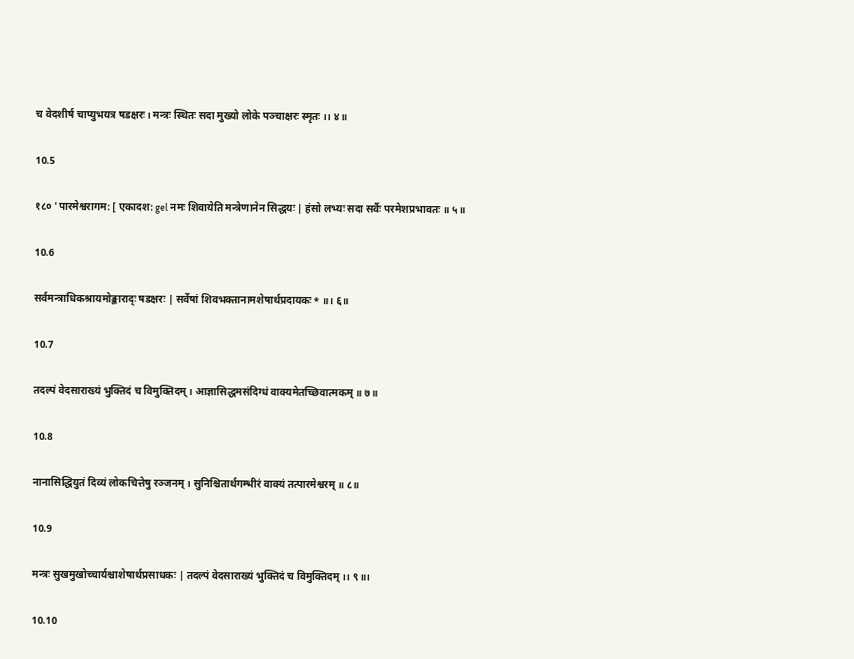च वेदशीर्ष चाप्युभयत्र षडक्षरः। मन्त्रः स्थितः सदा मुख्यो लोके पञ्चाक्षरः स्मृतः ।। ४॥

10.5

१८० 'पारमेश्वरागम: [ एकादश: gel नमः शिवायेति मन्त्रेणानेन सिद्धयः | हंसो लभ्यः सदा सर्वैः परमेशप्रभावतः ॥ ५॥

10.6

सर्वमन्त्राधिकश्रायमोङ्काराद्ः षडक्षरः | सर्वेषां शिवभक्तानामशेषार्थप्रदायकः* ॥। ६॥

10.7

तदल्पं वेदसाराख्यं भुक्तिदं च विमुक्तिदम्‌ । आज्ञासिद्धमसंदिग्धं वाक्यमेतच्छिवात्मकम्‌ ॥ ७॥

10.8

नानासिद्धियुतं दिव्यं लोकचित्तेषु रञ्जनम्‌ । सुनिश्चितार्थगम्भीरं वाक्यं तत्पारमेश्वरम्‌ ॥ ८॥

10.9

मन्त्रः सुखमुखोच्चार्यश्चाशेषार्थप्रसाधकः | तदल्पं वेदसाराख्यं भुक्तिदं च विमुक्तिदम्‌ ।। ९॥।

10.10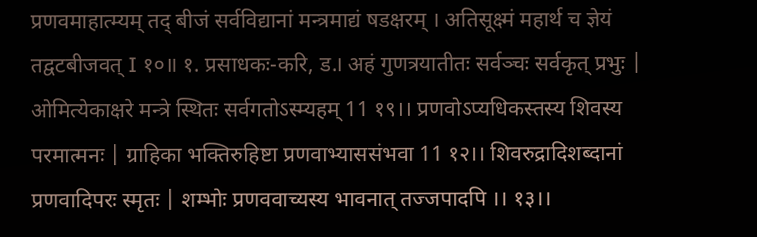प्रणवमाहात्म्यम्‌ तद्‌ बीजं सर्वविद्यानां मन्त्रमाद्यं षडक्षरम्‌ । अतिसूक्ष्मं महार्थ च ज्ञेयं तद्वटबीजवत्‌ I १०॥ १. प्रसाधकः-करि, ड.। अहं गुणत्रयातीतः सर्वञ्चः सर्वकृत्‌ प्रभुः | ओमित्येकाक्षरे मन्त्रे स्थितः सर्वगतोऽस्म्यहम्‌ 11 १९।। प्रणवोऽप्यधिकस्तस्य शिवस्य परमात्मनः | ग्राहिका भक्तिरुहिष्टा प्रणवाभ्याससंभवा 11 १२।। शिवरुद्रादिशब्दानां प्रणवादिपरः स्मृतः | शम्भोः प्रणववाच्यस्य भावनात्‌ तज्जपादपि ।। १३।।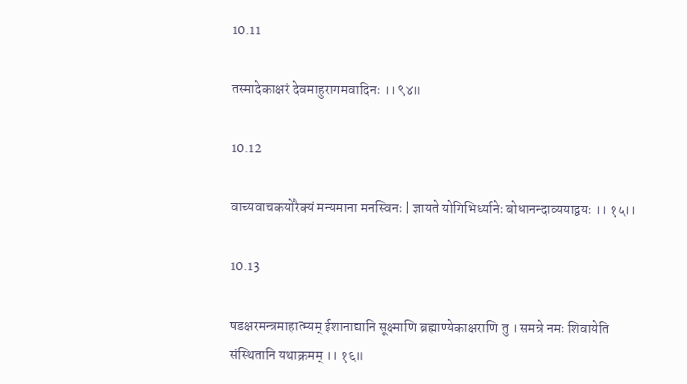10.11

तस्मादेकाक्षरं देवमाहुरागमवादिनः ।। ९४॥

10.12

वाच्यवाचकयोरैक्यं मन्यमाना मनस्विनः | ज्ञायते योगिभिर्ध्यानेः बोधानन्दाव्ययाद्वयः ।। १५।।

10.13

षडक्षरमन्त्रमाहात्म्यम्‌ ईशानाद्यानि सूक्ष्माणि ब्रह्माण्येकाक्षराणि तु । समन्रे नमः शिवायेति संस्थितानि यथाक्रमम्‌ ।। १६॥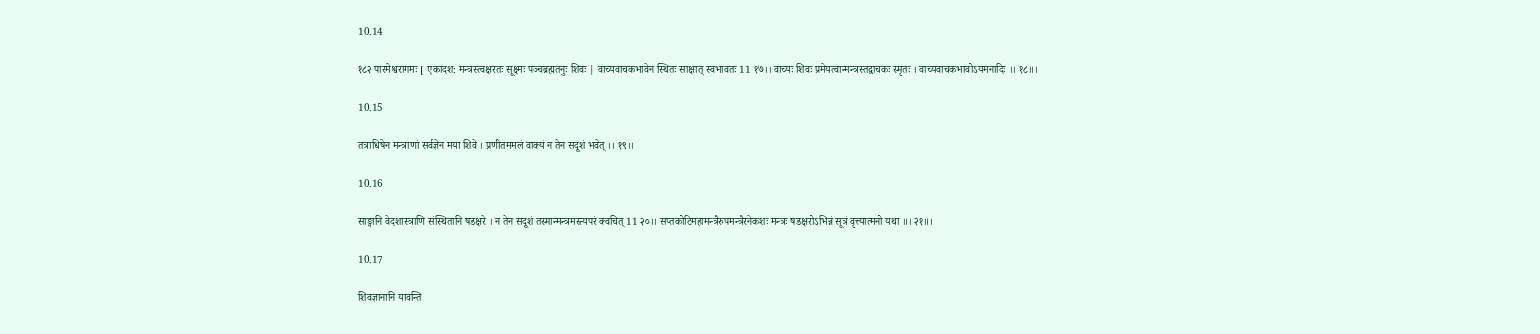10.14

१८२ पारमेश्वरागमः [ एकादश: मन्त्रस्त्वक्षरतः सूक्ष्मः पञ्चब्रह्मतनुः शिवः | वाच्यवाचकभावेन स्थितः साक्षात्‌ स्वभावतः 11 १७।। वाच्यः शिवः प्रमेयत्वान्मन्त्रस्तद्वाचकः स्मृतः । वाच्यवाचकभावोऽयमनादिः ।। १८॥।

10.15

तत्राधिषेन मन्त्राणां सर्वज्ञेन मया शिवे । प्रणीतममलं वाक्यं न तेन सदूशं भवेत्‌ ।। १९।।

10.16

साङ्गानि वेदशास्त्राणि संस्थितानि षडक्षरे । न तेन सदूशं तस्मान्मन्त्रमस्त्यपरं क्वचित्‌ 11 २०।। सप्तकोटिमहामन्त्रैरुपमन्त्रैरनेकशः मन्त्रः षडक्षरोऽभिन्नं सूत्रं वृत्त्यात्मनो यथा ॥। २१॥।

10.17

शिवज्ञानानि यावन्ति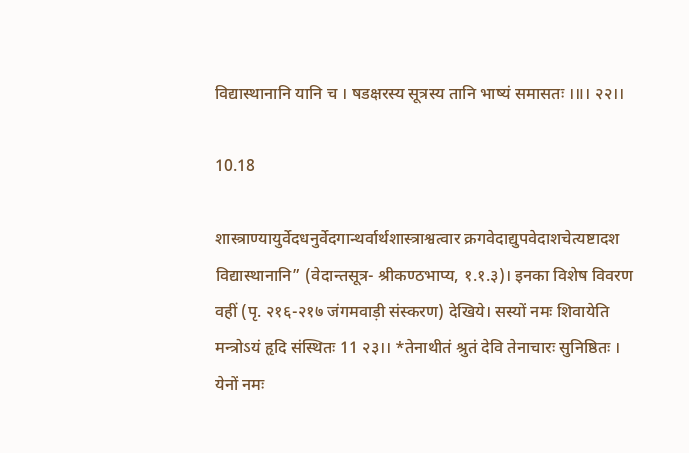विद्यास्थानानि यानि च । षडक्षरस्य सूत्रस्य तानि भाष्यं समासतः ।॥। २२।।

10.18

शास्त्राण्यायुर्वेदधनुर्वेदगान्थर्वार्थशास्त्राश्वत्वार क्रगवेदाद्युपवेदाशचेत्यष्टादश विद्यास्थानानि” (वेदान्तसूत्र- श्रीकण्ठभाप्य, १.१.३)। इनका विशेष विवरण वहीं (पृ. २१६-२१७ जंगमवाड़ी संस्करण) देखिये। सस्यों नमः शिवायेति मन्त्रोऽयं हृदि संस्थितः 11 २३।। *तेनाथीतं श्रुतं देवि तेनाचारः सुनिष्ठितः । येनों नमः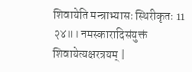शिवायेति मन्त्राभ्यासः स्थिरीकृतः 11 २४॥। नमस्कारादिसंयुक्तं शिवायेत्यक्षरत्रयम्‌ |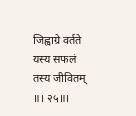जिह्वाग्रे वर्तते यस्य सफलं तस्य जीवितम्‌ ॥। २५॥।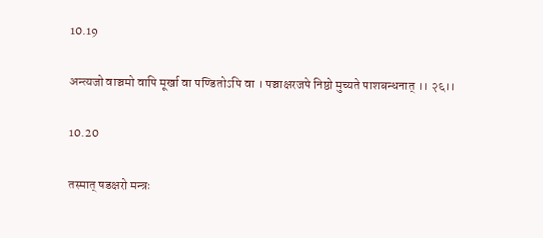10.19

अन्त्यजो वाञ्चमो वापि मूर्खा वा पण्डितोऽपि वा । पञ्चाक्षरजपे निष्ठो मुच्यते पाशबन्धनात्‌ ।। २६।।

10.20

तस्मात्‌ षडक्षरो मन्त्रः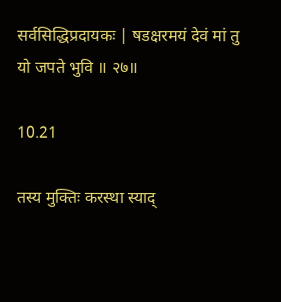सर्वसिद्धिप्रदायकः | षडक्षरमयं देवं मां तु यो जपते भुवि ॥ २७॥

10.21

तस्य मुक्तिः करस्था स्याद्‌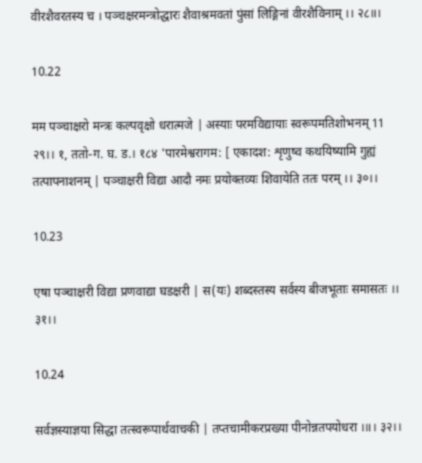वीरशैवरतस्य च । पञ्चक्षरमन्त्रोद्धारः शैवाश्रमवतां पुंसां लिङ्गिनां वीरशैविनाम्‌ ।। २८॥।

10.22

मम पञ्चाक्षरो मन्त्रः कल्पवृक्षो धरात्मजे | अस्याः परमविद्यायाः स्वरूपमतिशोभनम्‌ 11 २९।। १, ततो-ग. घ. ड.। १८४ 'पारमेश्वरागम: [ एकादश: शृणुष्व कथयिष्यामि गुह्यं तत्पापनाशनम्‌ | पञ्चाक्षरी विद्या आदौ नमः प्रयोक्तव्यः शिवायेति ततः परम्‌ ।। ३०।।

10.23

एषा पञ्चाक्षरी विद्या प्रणवाद्या घडक्षरी | स(यः) शब्दस्तस्य सर्वस्य बीजभूताः समासतः ।। ३१।।

10.24

सर्वज्ञस्याज्ञया सिद्धा तत्स्वरूपार्थवाचकी | तप्तचामीकरप्रख्या पीनोन्नतपयोधरा ।॥। ३२।।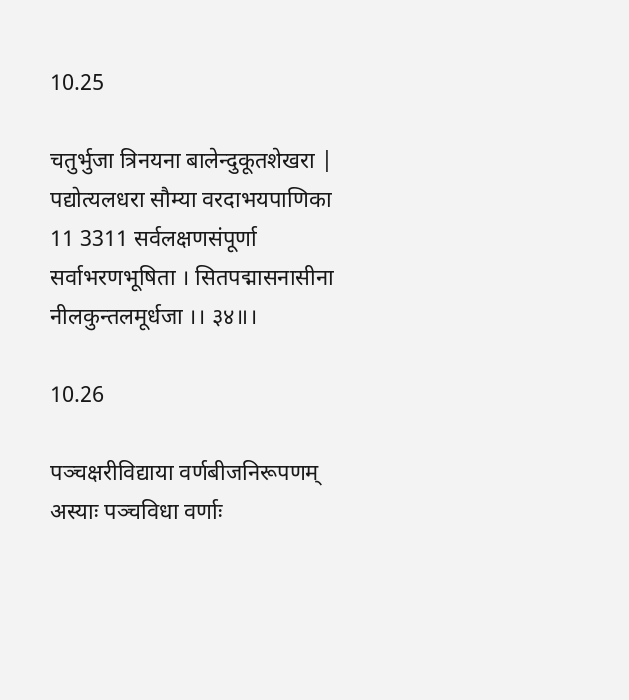10.25

चतुर्भुजा त्रिनयना बालेन्दुकूतशेखरा | पद्योत्यलधरा सौम्या वरदाभयपाणिका 11 3311 सर्वलक्षणसंपूर्णा सर्वाभरणभूषिता । सितपद्मासनासीना नीलकुन्तलमूर्धजा ।। ३४॥।

10.26

पञ्चक्षरीविद्याया वर्णबीजनिरूपणम्‌ अस्याः पञ्चविधा वर्णाः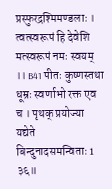प्रस्फुरद्रश्मिमण्डलाः । त्वत्स्वरूपं हि देवेशि मत्स्वरूपं नमः स्वयम्‌ ।। B41 पीतः कुष्णस्तथा धूम्रः स्वर्णाभो रक्त एव च । पृथक्‌ प्रयोज्या यद्येते बिन्दुनादसमन्विताः 1 ३६॥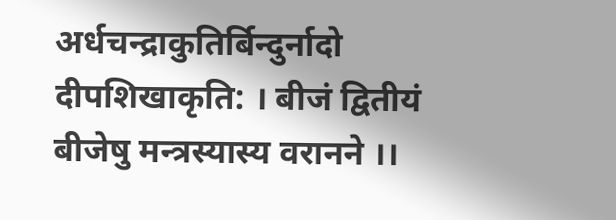अर्धचन्द्राकुतिर्बिन्दुर्नादो दीपशिखाकृति: । बीजं द्वितीयं बीजेषु मन्त्रस्यास्य वरानने ।।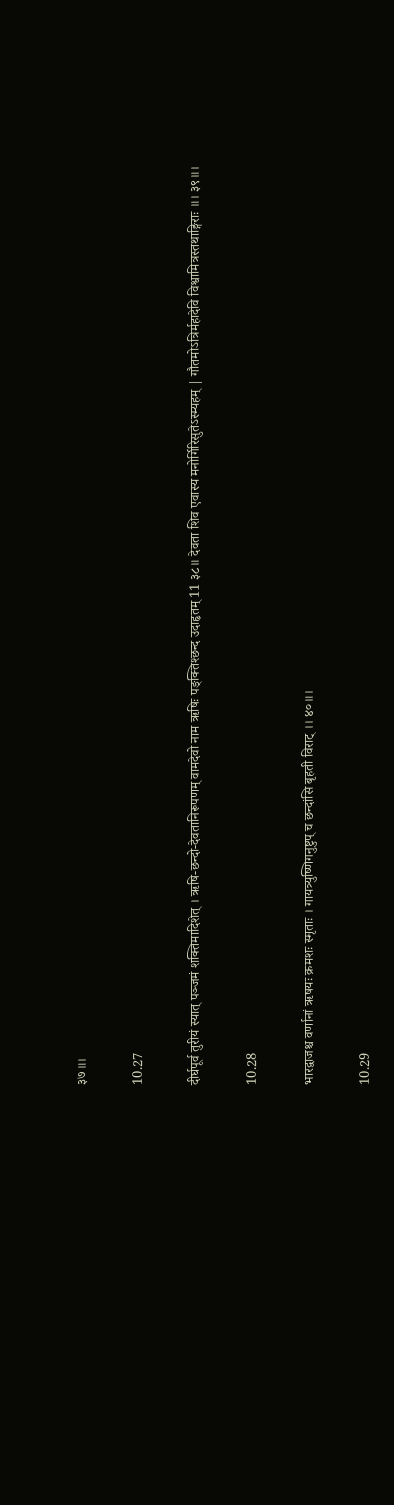३७॥।

10.27

दीर्घपूर्व तुरीयं स्यात्‌ पञ्जमं शक्तिमादिशेत्‌ । ऋषि-छन्दो-देवतानिरूपणम्‌ वामदेवो नाम ऋषिः पङ्क्तिश्छन्द उदाहृतम्‌ 11 ३८॥ देवता शिव एवास्य मनोर्गिरिसुतेऽस्म्यहम्‌ | गौतमोऽत्रिर्महादेवि विश्वामित्रस्तथाङ्गिराः ॥। ३९॥।

10.28

भारद्वाजश्च वर्णानां ऋषयः क्रमशः स्मृताः । गायत्र्युष्णिगनुष्टुप्‌ च छन्दांसि बृहती विराट्‌ ।। ४०॥।

10.29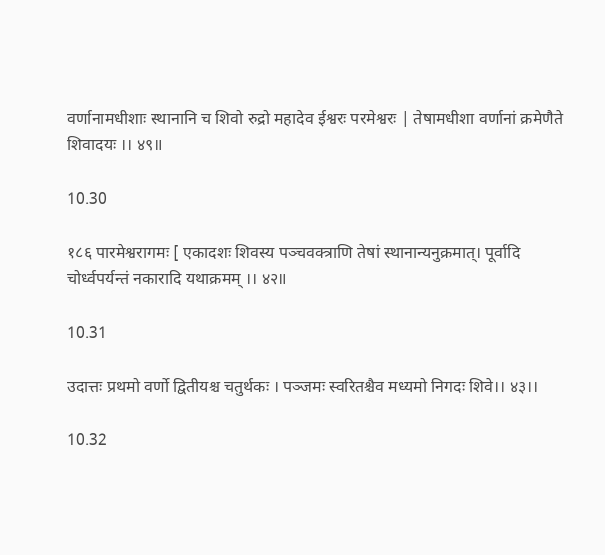वर्णानामधीशाः स्थानानि च शिवो रुद्रो महादेव ईश्वरः परमेश्वरः | तेषामधीशा वर्णानां क्रमेणैते शिवादयः ।। ४९॥

10.30

१८६ पारमेश्वरागमः [ एकादशः शिवस्य पञ्चवक्त्राणि तेषां स्थानान्यनुक्रमात्‌। पूर्वादि चोर्ध्वपर्यन्तं नकारादि यथाक्रमम्‌ ।। ४२॥

10.31

उदात्तः प्रथमो वर्णो द्वितीयश्च चतुर्थकः । पञ्जमः स्वरितश्चैव मध्यमो निगदः शिवे।। ४३।।

10.32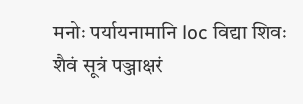मनोः पर्यायनामानि loc विद्या शिवः शैवं सूत्रं पञ्जाक्षरं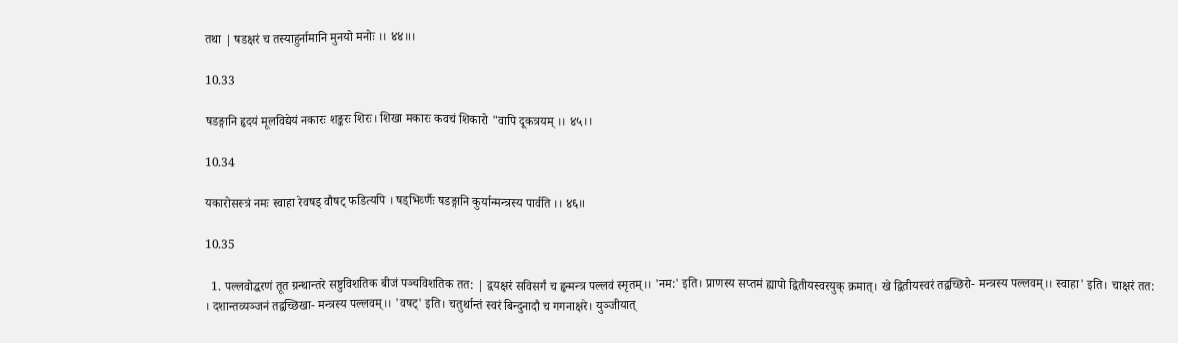तथा | षडक्षरं च तस्याहुर्नामानि मुनयो मनोः ।। ४४॥।

10.33

षडङ्गानि हृदयं मूलविद्येयं नकारः शङ्करः शिरः। शिखा मकारः कवचं शिकारो "वापि दूकत्रयम्‌ ।। ४५।।

10.34

यकारोसस्त्रं नमः स्वाहा रेवषड्‌ वौषट्‌ फडित्यपि । षड्भिर्व्णैः षडङ्गानि कुर्यान्मन्त्रस्य पार्वति ।। ४६॥

10.35

  1. पल्लवोद्धरणं तूत ग्रन्थान्तरे सष्टुविशतिक बीजं पञ्चविशतिक तत: | द्वयक्षरं सविसर्गं च हृन्मन्त्र पल्लवं स्मृतम्‌।। 'नम:' इति। प्राणस्य सप्तमं ह्यापो द्वितीयस्वरयुक्‌ क्रमात्‌। खे द्वितीयस्वरं तद्वच्छिरो- मन्त्रस्य पल्लवम्‌।। स्वाहा' इति। चाक्षरं तत: । दशान्तव्यञ्जनं तद्वच्छिखा- मन्त्रस्य पल्लवम्‌।। 'वषट्‌' इति। चतुर्थान्तं स्वरं बिन्दुनादौ च गगनाक्षरे। युञ्जीयात्‌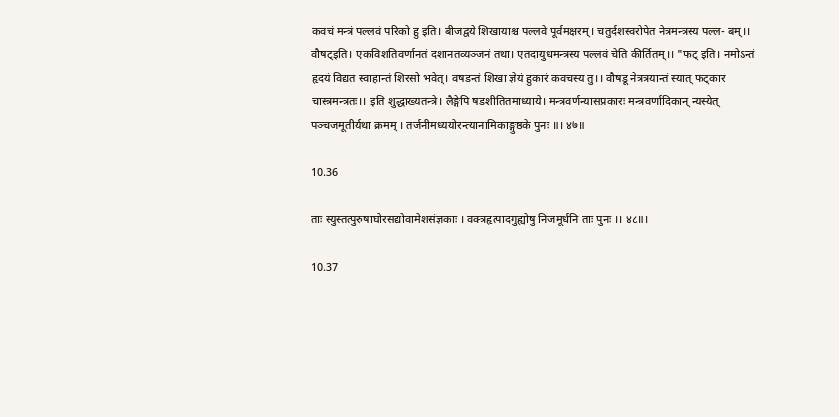कवचं मन्त्रं पल्लवं परिको हु इति। बीजद्वये शिखायाश्च पल्लवे पूर्वमक्षरम्‌। चतुर्दशस्वरोपेत नेत्रमन्त्रस्य पल्ल- बम्‌।। वौषट्इति। एकविशतिवर्णानतं दशानतव्यञ्जनं तथा। एतदायुधमन्त्रस्य पल्लवं चेति कीर्तितम्‌।। "फट्‌ इति। नमोऽन्तं हृदयं विद्यत स्वाहान्तं शिरसो भवेत्‌। वषडन्तं शिखा ज्ञेयं हुकारं कवचस्य तु।। वौषडू नेत्रत्रयान्तं स्यात्‌ फट्कार चास्त्रमन्त्रतः।। इति शुद्धाख्यतन्त्रे। लैङ्गेपि षडशीतितमाध्याये। मन्त्रवर्णन्यासप्रकारः मन्त्रवर्णादिकान्‌ न्यस्येत्‌ पञ्चजमूतीर्यथा क्रमम्‌ । तर्जनीमध्ययोरन्त्यानामिकाङ्गुष्ठके पुनः ॥। ४७॥

10.36

ताः स्युस्तत्पुरुषाघोरसद्योवामेशसंज्ञकाः । वक्त्रहृत्पादगुह्योषु निजमूर्धनि ताः पुनः ।। ४८॥।

10.37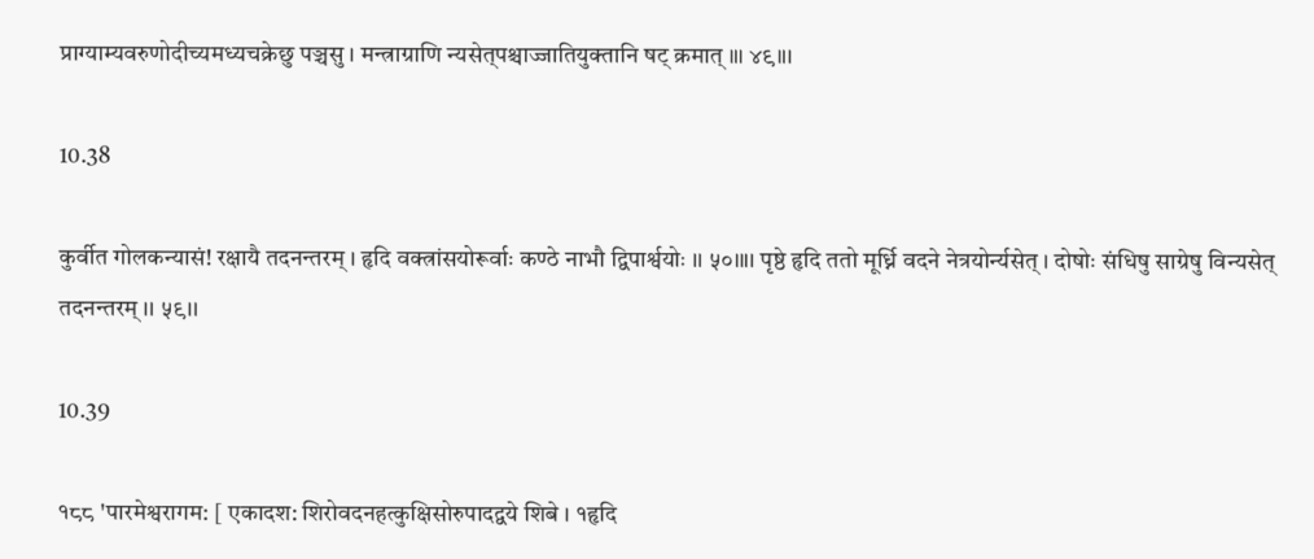प्राग्याम्यवरुणोदीच्यमध्यचक्रेछु पञ्चसु । मन्त्राग्राणि न्यसेत्‌पश्चाज्जातियुक्तानि षट्‌ क्रमात्‌ ॥। ४९॥।

10.38

कुर्वीत गोलकन्यासं! रक्षायै तदनन्तरम्‌ । हृदि वक्त्रांसयोरूर्वाः कण्ठे नाभौ द्विपार्श्वयोः ।। ५०।॥। पृष्ठे हृदि ततो मूर्ध्नि वदने नेत्रयोर्न्यसेत्‌ । दोषोः संधिषु साग्रेषु विन्यसेत्‌ तदनन्तरम्‌ ।। ५९।।

10.39

१८८ 'पारमेश्वरागम: [ एकादश: शिरोवदनहत्कुक्षिसोरुपादद्वये शिबे । १हृदि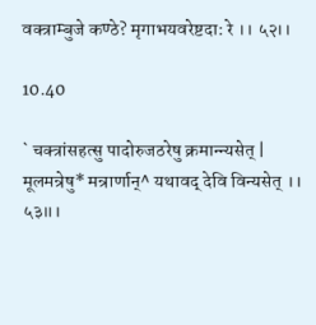वक्त्राम्बुजे कण्ठे? मृगाभयवरेष्टदा: रे ।। ५२।।

10.40

` चक्त्रांसहत्सु पादोरुजठरेषु क्रमान्न्यसेत्‌ | मूलमन्रेषु* मन्रार्णान्‌^ यथावद्‌ देवि विन्यसेत्‌ ।। ५३॥।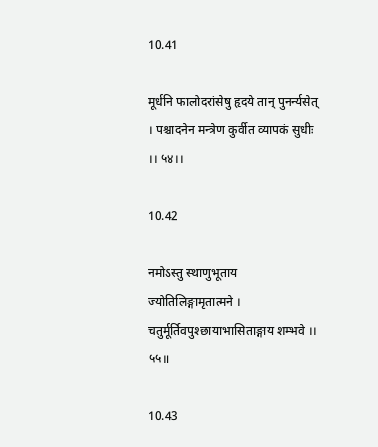10.41

मूर्धनि फालोदरांसेषु हृदये तान्‌ पुनर्न्यसेत्‌ । पश्चादनेन मन्त्रेण कुर्वीत व्यापकं सुधीः ।। ५४।।

10.42

नमोऽस्तु स्थाणुभूताय ज्योतिलिङ्गामृतात्मने । चतुर्मूर्तिवपुश्छायाभासिताङ्गाय शम्भवे ।। ५५॥

10.43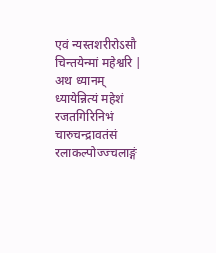एवं न्यस्तशरीरोऽसौ चिन्तयेन्मां महेश्वरि | अथ ध्यानम्‌ ध्यायेन्नित्यं महेशं रजतगिरिनिभं चारुचन्द्रावतंसं रलाकल्पोज्ज्चलाङ्गं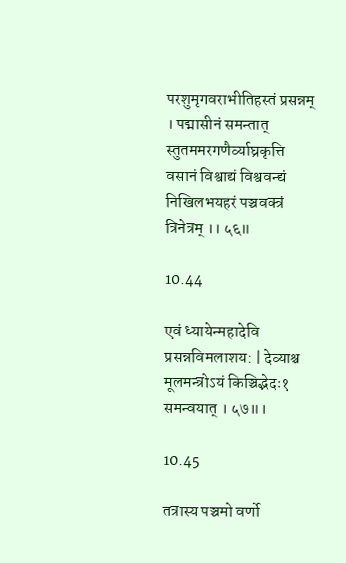परशुमृगवराभीतिहस्तं प्रसन्नम्‌ । पद्मासीनं समन्तात्‌ स्तुतममरगणैर्व्याघ्रकृत्ति वसानं विश्वाद्यं विश्ववन्द्यं निखिलभयहरं पञ्चवक्त्रं त्रिनेत्रम्‌ ।। ५६॥

10.44

एवं ध्यायेन्महादेवि प्रसन्नविमलाशय: | देव्याश्च मूलमन्त्रोऽयं किञ्चिद्भेदः१ समन्वयात्‌ । ५७॥।

10.45

तत्रास्य पञ्चमो वर्णो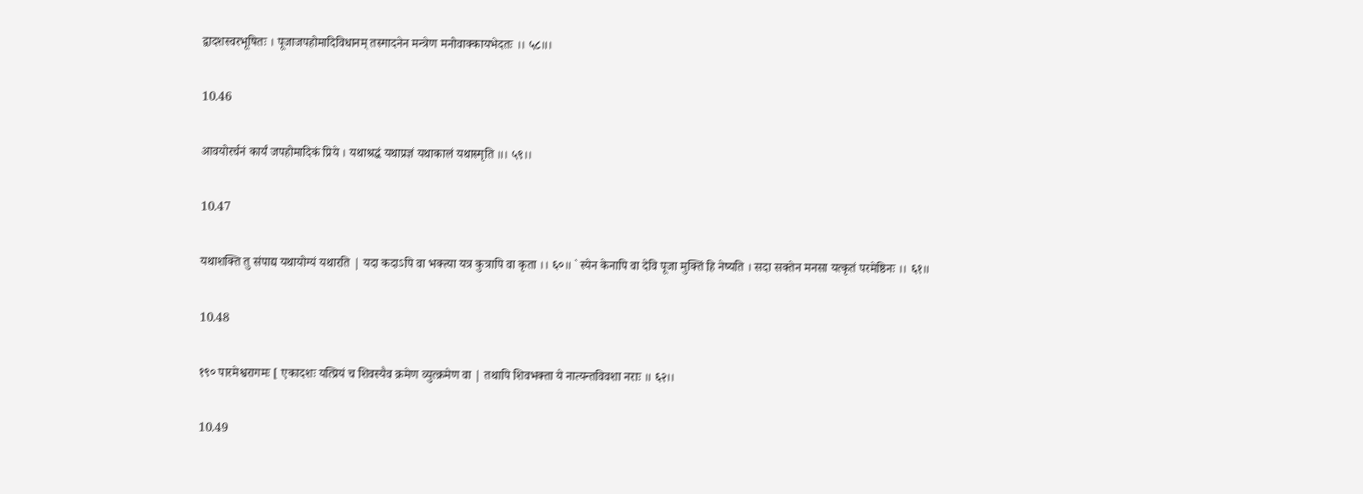द्वादशस्वरभूषितः । पूजाजपहोमादिविधानम्‌ तस्मादनेन मन्त्रेण मनोवाक्कायभेदतः ।। ५८॥।

10.46

आवयोरर्चनं कार्यं जपहोमादिकं प्रिये । यथाश्रद्धं यथाप्रज्ञं यथाकालं यथास्मृति ॥। ५९।।

10.47

यथाशक्ति तु संपाद्य यथायोग्यं यथारति | यदा कदाऽपि वा भक्त्या यत्र कुत्रापि वा कृता ।। ६०॥ ` स्येन केनापि वा देवि पूजा मुक्तिं हि नेष्यति । सदा सक्तेन मनसा यत्कृतं परमेष्ठिनः ।। ६१॥

10.48

१९० पारमेश्वरागमः [ एकादशः यत्प्रियं च शिवस्यैव क्रमेण व्युत्क्रमेण वा | तथापि शिवभक्ता ये नात्यन्तविवशा नराः ॥ ६२।।

10.49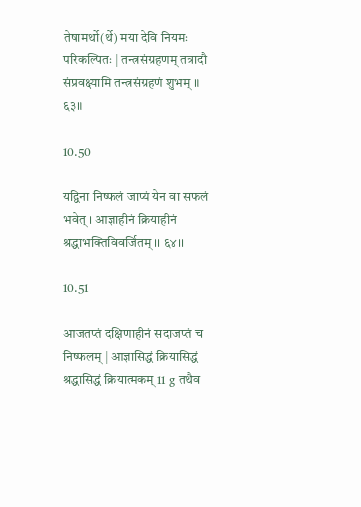तेषामर्थो(र्थे) मया देवि नियमः परिकल्पितः | तन्त्रसंग्रहणम्‌ तत्रादौ संप्रवक्ष्यामि तन्त्रसंग्रहणं शुभम्‌ ॥ ६३॥

10.50

यद्विना निष्फलं जाप्यं येन वा सफलं भवेत्‌ । आज्ञाहीनं क्रियाहीनं श्रद्धाभक्तिविवर्जितम्‌ ।। ६४।।

10.51

आजतप्तं दक्षिणाहीनं सदाजप्तं च निष्फलम्‌ | आज्ञासिद्धं क्रियासिद्धं श्रद्धासिद्धं क्रियात्मकम्‌ 11 g तथैव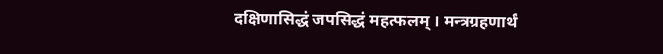दक्षिणासिद्धं जपसिद्धं महत्फलम्‌ । मन्त्रग्रहणार्थं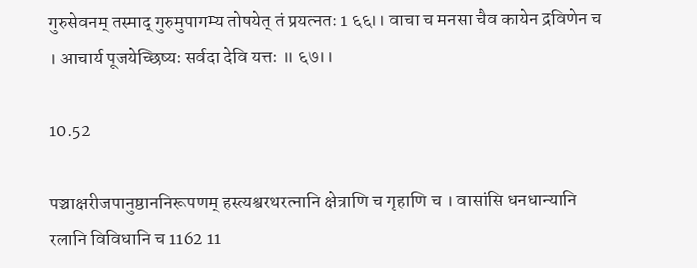गुरुसेवनम्‌ तस्माद्‌ गुरुमुपागम्य तोषयेत्‌ तं प्रयत्नतः 1 ६६।। वाचा च मनसा चैव कायेन द्रविणेन च । आचार्य पूजयेच्छिष्यः सर्वदा देवि यत्तः ॥ ६७।।

10.52

पञ्चाक्षरीजपानुष्ठाननिरूपणम्‌ हस्त्यश्वरथरत्नानि क्षेत्राणि च गृहाणि च । वासांसि धनधान्यानि रलानि विविधानि च 1162 11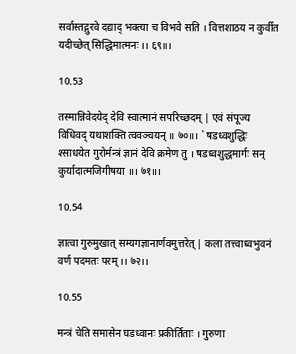सर्वास्तद्गुरवे दद्याद्‌ भक्त्या च विभवे सति । वित्तशाठय न कुर्वीत यदीच्छेत्‌ सिद्धिमात्मनः ।। ६९॥।

10.53

तस्मान्निवेदयेद्‌ देवि स्वात्मानं सपरिच्छदम्‌ | एवं संपूज्य विधिवद्‌ यथाशक्ति त्ववञ्चयन्‌ ॥ ७०॥। ` षडध्वशुद्धिः श्साधयेत गुरोर्मन्त्रं ज्ञानं देवि क्रमेण तु । षडध्वशुद्धमार्गः सन्‌ कुर्यादात्मजिगीषया ॥। ७१॥।

10.54

ज्ञात्वा गुरुमुखात्‌ सम्यगज्ञानार्णवमुत्तरेत्‌ | कला तत्त्वाध्वभुवनं वर्ण पदमतः परम्‌ ।। ७२।।

10.55

मन्त्रं चेति समासेन घडध्वानः प्रकीर्तिताः । गुरुणा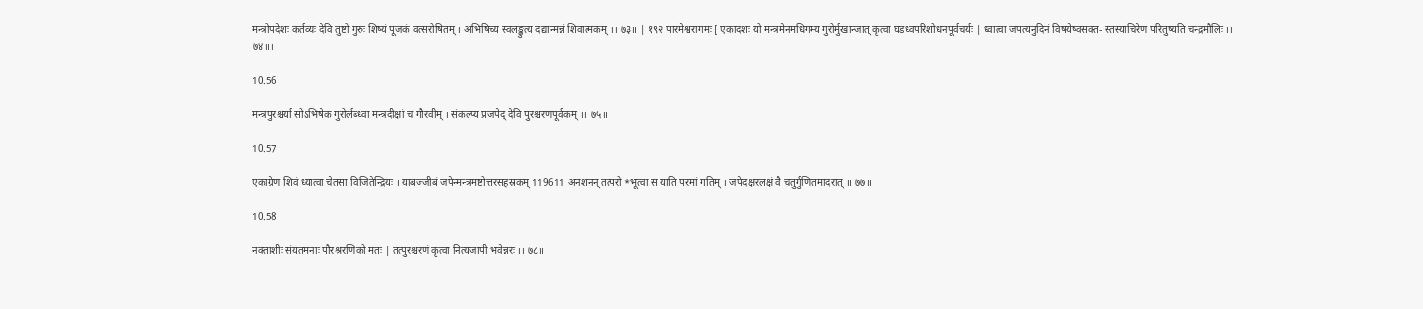मन्त्रोपदेशः कर्तव्यः देवि तुष्टो गुरुः शिष्यं पूजकं वत्सरोषितम्‌ । अभिषिच्य स्वलङ्कुत्य दद्यान्मन्नं शिवात्मकम्‌ ।। ७३॥ | १९२ पारमेश्वरागमः [ एकादशः यो मन्त्रमेनमधिगम्य गुरोर्मुखान्जात्‌ कृत्वा घडध्वपरिशोधनपूर्वचर्यः | ध्वात्वा जपत्यनुदिनं विषयेष्वसक्त- स्तस्याचिरेण परितुष्यति चन्द्रमौलिः ।। ७४॥।

10.56

मन्त्रपुरश्चर्या सोऽभिषेक गुरोर्लब्ध्वा मन्त्रदीक्षां च गौरवीम्‌ । संकल्प्य प्रजपेद्‌ देवि पुरश्चरणपूर्वकम्‌ ।। ७५॥

10.57

एकाग्रेण शिवं ध्यात्वा चेतसा विजितेन्द्रियः । याबज्जीबं जपेन्मन्त्रमष्टोत्तरसहस्रकम्‌ 119611 अनशनन्‌ तत्परो *भूत्वा स याति परमां गतिम्‌ । जपेदक्षरलक्षं वै चतुर्गुणितमादरात्‌ ॥ ७७॥

10.58

नक्ताशीः संयतमनाः पौरश्ररणिको मतः | तत्पुरश्चरणं कृत्वा नित्यजापी भवेन्नरः ।। ७८॥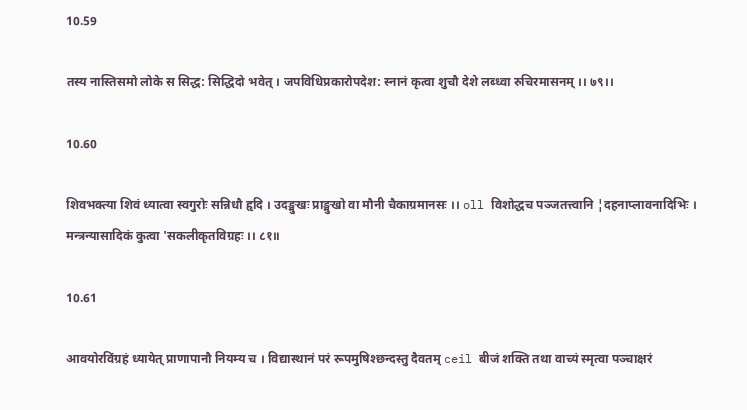10.59

तस्य नास्तिसमो लोके स सिद्ध: सिद्धिदो भवेत्‌ । जपविधिप्रकारोपदेश: स्नानं कृत्वा शुचौ देशे लब्ध्वा रुचिरमासनम्‌ ।। ७९।।

10.60

शिवभक्त्या शिवं ध्यात्वा स्वगुरोः सन्निधौ हृदि । उदङ्मुखः प्राङ्मुखो वा मौनी चैकाग्रमानसः ।। oll विशोद्धच पञ्जतत्त्वानि ¦दहनाप्लावनादिभिः । मन्त्रन्यासादिकं कुत्वा 'सकलीकृतविग्रहः ।। ८१॥

10.61

आवयोरविंग्रहं ध्यायेत्‌ प्राणापानौ नियम्य च । विद्यास्थानं परं रूपमुषिश्छन्दस्तु दैवतम्‌ ceil बीजं शक्ति तथा वाच्यं स्मृत्वा पञ्चाक्षरं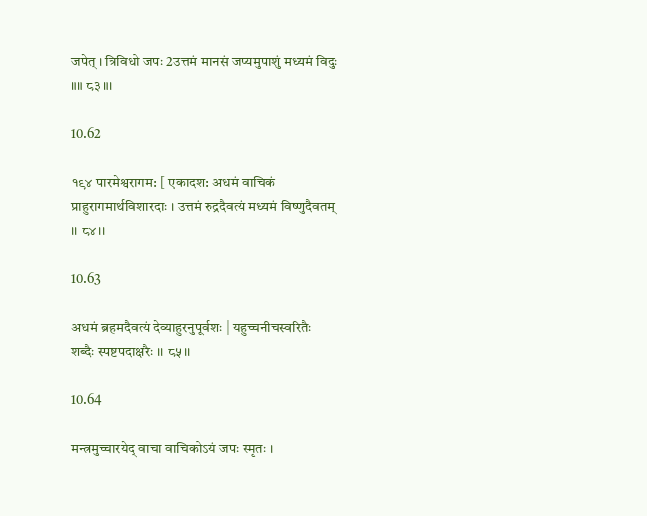जपेत्‌ । त्रिविधो जपः 2उत्तमं मानसं जप्यमुपाशुं मध्यमं विदुः ॥॥ ८३॥।

10.62

१९४ पारमेश्वरागम: [ एकादश: अधमं वाचिकं प्राहुरागमार्थविशारदाः । उत्तमं रुद्रदैवत्यं मध्यमं विष्णुदैवतम्‌ ।। ८४।।

10.63

अधमं ब्रहमदैवत्यं देव्याहुरनुपूर्वशः | यहुच्चनीचस्वरितैः शब्दैः स्पष्टपदाक्षरैः ।। ८५।।

10.64

मन्त्रमुच्चारयेद्‌ वाचा वाचिकोऽयं जपः स्मृतः ।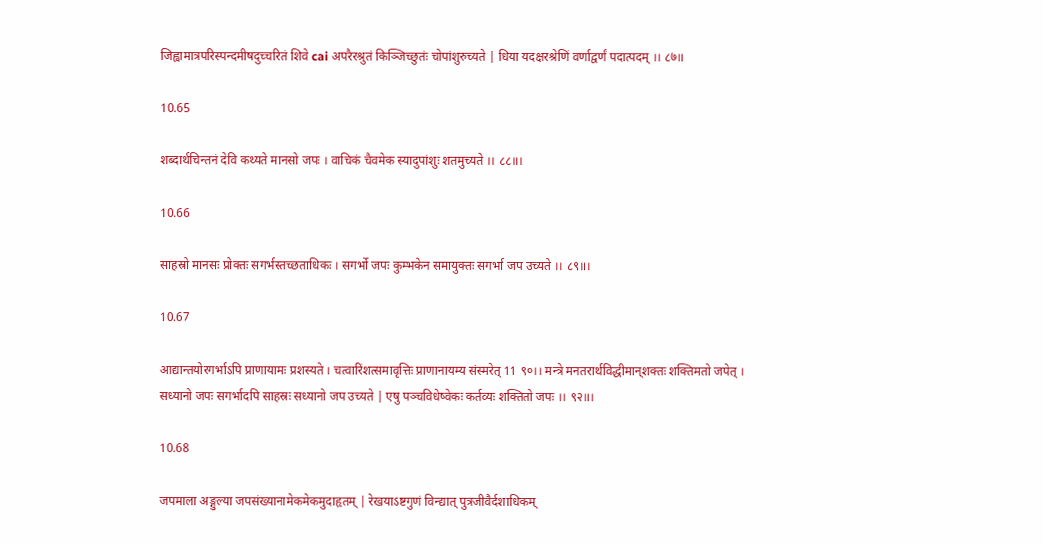जिह्वामात्रपरिस्पन्दमीषदुच्चरितं शिवे cai अपरैरश्रुतं किञ्जिच्छुतंः चोपांशुरुच्यते | धिया यदक्षरश्रेणिं वर्णाद्वर्णं पदात्पदम्‌ ।। ८७॥

10.65

शब्दार्थचिन्तनं देवि कथ्यते मानसो जपः । वाचिकं चैवमेक स्यादुपांशुः शतमुच्यते ।। ८८॥।

10.66

साहस्रो मानसः प्रोक्तः सगर्भस्तच्छताधिकः । सगर्भो जपः कुम्भकेन समायुक्तः सगर्भा जप उच्यते ।। ८९॥।

10.67

आद्यान्तयोरगर्भाऽपि प्राणायामः प्रशस्यते । चत्वारिंशत्समावृत्तिः प्राणानायम्य संस्मरेत्‌ 11 ९०।। मन्त्रे मनतरार्थविद्धीमान्‌शक्तः शक्तिमतो जपेत्‌ । सध्यानो जपः सगर्भादपि साहस्रः सध्यानो जप उच्यते | एषु पञ्चविधेष्वेकः कर्तव्यः शक्तितो जपः ।। ९२॥।

10.68

जपमाला अङ्गुल्या जपसंख्यानामेकमेकमुदाहृतम्‌ | रेखयाऽष्टगुणं विन्द्यात्‌ पुत्रजीवैर्दशाधिकम्‌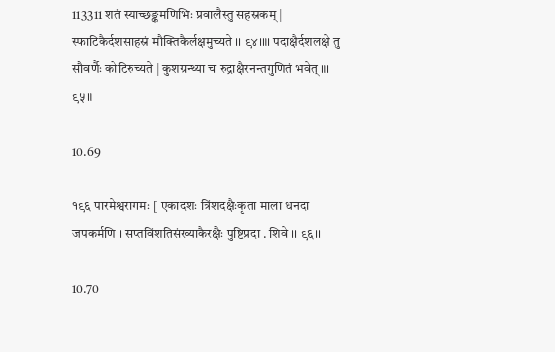113311 शतं स्याच्छङ्कमणिभिः प्रवालैस्तु सहस्रकम्‌ | स्फाटिकैर्दशसाहस्रं मौक्तिकैर्लक्षमुच्यते ।। ९४।॥। पदाक्षैर्दशलक्षे तु सौवर्णैः कोटिरुच्यते | कुशग्रन्थ्या च रुद्राक्षैरनन्तगुणितं भवेत्‌ ॥। ९५॥

10.69

१९६ पारमेश्वरागमः [ एकादशः त्रिंशदक्षैःकृता माला धनदा जपकर्मणि । सप्तविंशतिसंख्याकैरक्षैः पुष्टिप्रदा . शिवे ।। ९६।।

10.70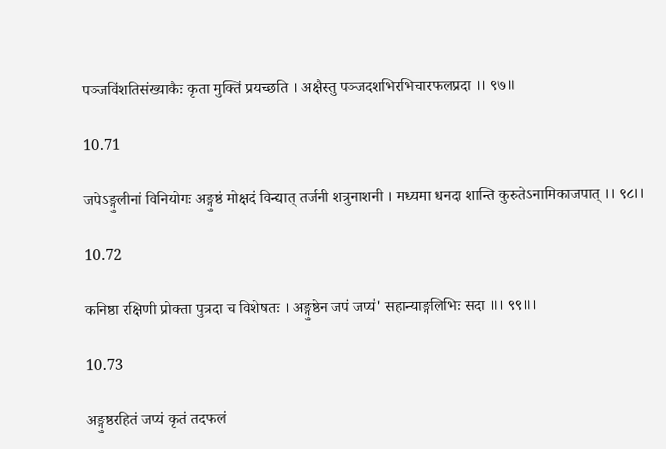पञ्जविंशतिसंख्याकैः कृता मुक्तिं प्रयच्छति । अक्षैस्तु पञ्जदशभिरभिचारफलप्रदा ।। ९७॥

10.71

जपेऽङ्गुलीनां विनियोगः अङ्गुष्ठं मोक्षदं विन्द्यात्‌ तर्जनी शत्रुनाशनी । मध्यमा धनदा शान्ति कुरुतेऽनामिकाजपात्‌ ।। ९८।।

10.72

कनिष्ठा रक्षिणी प्रोक्ता पुत्रदा च विशेषतः । अङ्गुष्ठेन जपं जप्य॑' सहान्याङ्गलिभिः सदा ॥। ९९॥।

10.73

अङ्गुष्ठरहितं जप्यं कृतं तदफलं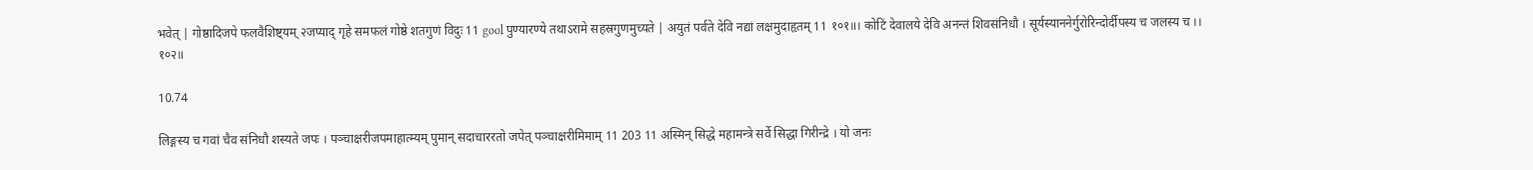भवेत्‌ | गोष्ठादिजपे फलवैशिष्ट्यम्‌ २जप्याद्‌ गृहे समफलं गोष्ठे शतगुणं विदुः 11 gool पुण्यारण्ये तथाऽरामे सहस्रगुणमुच्यते | अयुतं पर्वते देवि नद्यां लक्षमुदाहृतम्‌ 11 १०१॥। कोटिं देवालये देवि अनन्तं शिवसंनिधौ । सूर्यस्याननेर्गुरोरिन्दोर्दीपस्य च जलस्य च ।। १०२॥

10.74

लिङ्गस्य च गवां चैव संनिधौ शस्यते जपः । पञ्चाक्षरीजपमाहात्म्यम्‌ पुमान्‌ सदाचाररतो जपेत्‌ पञ्चाक्षरीमिमाम्‌ 11 203 11 अस्मिन्‌ सिद्धे महामन्त्रे सर्वे सिद्धा गिरीन्द्रे । यो जनः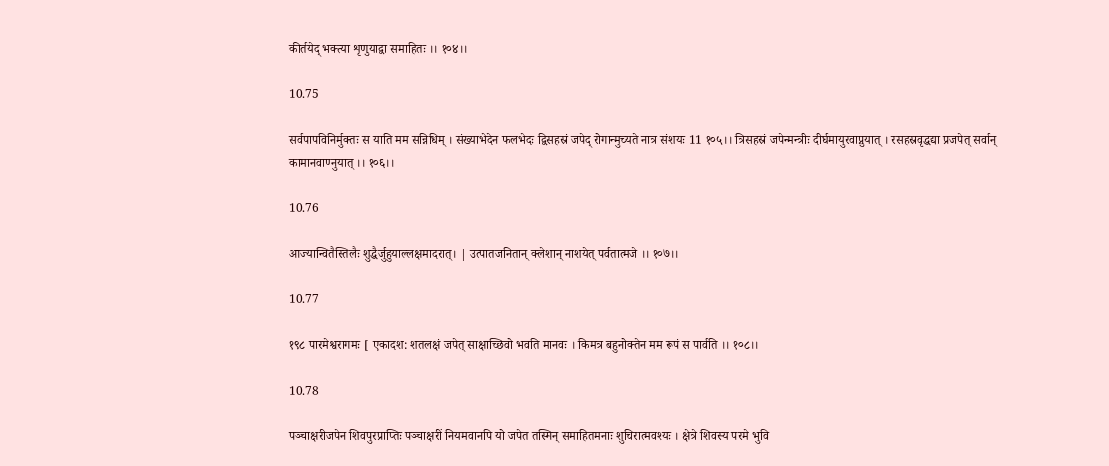कीर्तयेद्‌ भक्त्या शृणुयाद्वा समाहितः ।। १०४।।

10.75

सर्वपापविनिर्मुक्तः स याति मम सन्निधिम्‌ । संख्याभेदेन फलभेदः द्विसहस्रं जपेद्‌ रोगान्मुच्यते नात्र संशयः 11 १०५।। त्रिसहस्रं जपेन्मन्त्रीः दीर्घमायुरवाप्नुयात्‌ । रसहस्रवृद्धद्या प्रजपेत्‌ सर्वान्‌ कामानवाण्नुयात्‌ ।। १०६।।

10.76

आज्यान्वितैस्तिलैः शुद्धैर्जुहुयाल्लक्षमादरात्‌। | उत्पातजनितान्‌ क्लेशान्‌ नाशयेत्‌ पर्वतात्मजे ।। १०७।।

10.77

१९८ पारमेश्वरागमः [ एकादश: शतलक्षं जपेत्‌ साक्षाच्छिवो भवति मानवः । किमत्र बहुनोक्तेन मम रूपं स पार्वति ।। १०८।।

10.78

पञ्चाक्षरीजपेन शिवपुरप्राप्तिः पञ्चाक्षरीं नियमवानपि यो जपेत तस्मिन्‌ समाहितमनाः शुचिरात्मवश्यः । क्षेत्रे शिवस्य परमे भुवि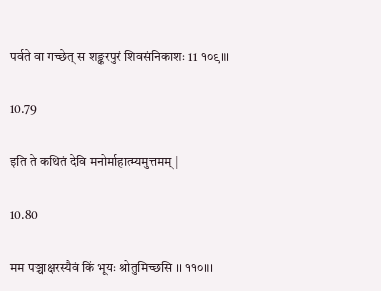पर्वते वा गच्छेत्‌ स शङ्करपुरं शिवसंनिकाशः 11 १०९॥।

10.79

इति ते कथितं देवि मनोर्माहात्म्यमुत्तमम्‌ |

10.80

मम पञ्चाक्षरस्यैवं किं भूयः श्रोतुमिच्छसि ।। ११०॥।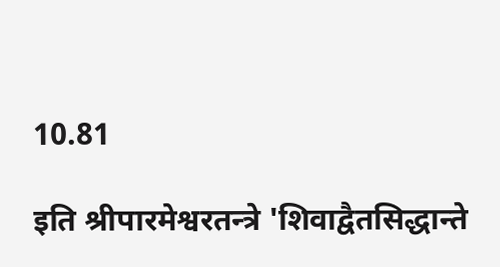10.81

इति श्रीपारमेश्वरतन्त्रे 'शिवाद्वैतसिद्धान्ते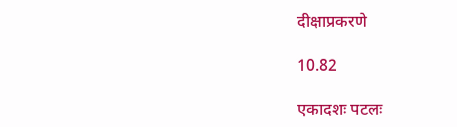दीक्षाप्रकरणे

10.82

एकादशः पटलः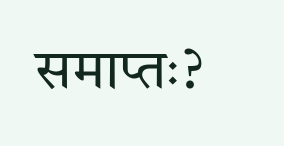समाप्तः?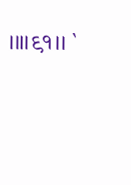।॥।९१।। `